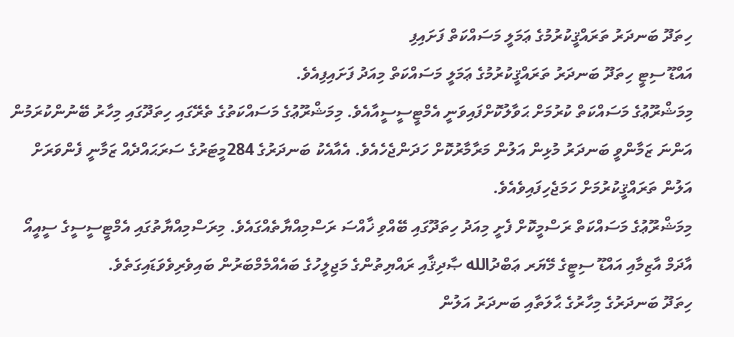ހިތަދޫ ބަނދަރު ތަރައްޤީކުރުމުގެ ޢަމަލީ މަސައްކަތް ފަށައިފި
އައްޑޫ ސިޓީ ހިތަދޫ ބަނދަރު ތަރައްޤީކުރުމުގެ ޢަމަލީ މަސައްކަތް މިއަދު ފަށައިފިއެވެ.
މިމަޝްރޫޢުގެ މަސައްކަތް ކުރުމަށް ޙަވާލުކޮށްފައިވަނީ އެމްޓީސީސީއާއެވެ. މިމަޝްރޫޢުގެ މަސައްކަތުގެ ތެރޭގައި ހިތަދޫގައި މިހާރު ބޭނުންކުރަމުން އަންނަ ޒަމާންވީ ބަނދަރު މުޅިން އަލުން މަރާމާރުކޮށް ހަދަންޖެހެއެވެ. އެއާއެކު ބަނދަރުގެ 284މީޓަރުގެ ސަރަޙައްދެއް ޒަމާނީ ފެންވަރަށް އަލުން ތަރައްޤީކުރުމަށް ހަމަޖެހިފައިވެއެވެ.
މިމަޝްރޫޢުގެ މަސައްކަތް ރަސްމީކޮށް ފެށީ މިއަދު ހިތަދޫގައި ބޭއްވި ޚާއްސަ ރަސްމިއްޔާތެއްގައެވެ. މިރަސްމިއްޔާތުގައި އެމްޓީސީސީގެ ސީއީއޯ އާދަމް އާޒިމާއި އައްޑޫ ސިޓީގެ މޭޔަރ ޢަބްދުالله ޞާދިޤާއި ރައްޔިތުންގެ މަޖިލީހުގެ ބައެއްމެމްބަރުން ބައިވެރިވެވަޑައިގަތެވެ.
ހިތަދޫ ބަނދަރުގެ މިހާރުގެ ޙާލަތާއި ބަނދަރު އަލުން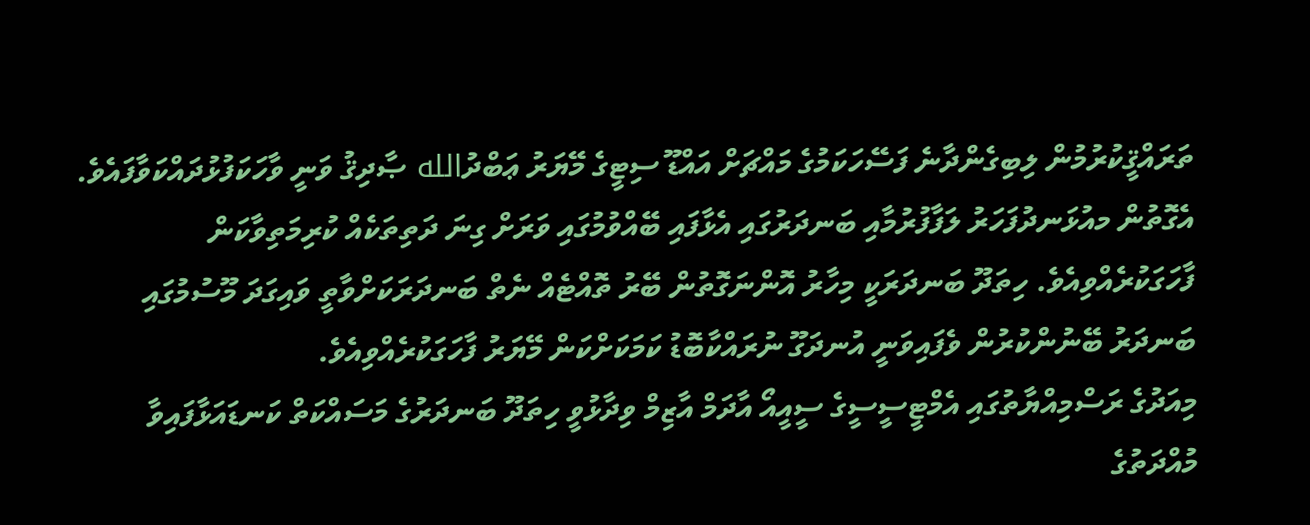ތަރައްޤީކުރުމުން ލިބިގެންދާނެ ފަސޭހަކަމުގެ މައްޗަށް އައްޑޫ ސިޓީގެ މޭޔަރު ޢަބްދުالله ޞާދިޤު ވަނީ ވާހަކަފުޅުދައްކަވާފައެވެ. އެގޮތުން މއުޅަނދުފަހަރު ލަފާފުރުމާއި ބަނދަރުގައި އެޅާފައި ބޭއްވުމުގައި ވަރަށް ގިނަ ދަތިތަކެއް ކުރިމަތިވާކަން ފާހަގަކުރެއްވިއެވެ. ހިތަދޫ ބަނދަރަކީ މިހާރު އޮންނަގޮތުން ބޭރު ތޮއްޓެއް ނެތް ބަނދަރަކަށްވާތީ ވައިގަދަ މޫސުމުގައި ބަނދަރު ބޭނުންކުރުން ވެފައިވަނީ އުނދަގޫ ނުރައްކާބޮޑު ކަމަކަށްކަން މޭޔަރު ފާހަގަކުރެއްވިއެވެ.
މިއަދުގެ ރަސްމިއްޔާތުގައި އެމްޓީސީސީގެ ސީއީއޯ އާދަމް އާޒިމް ވިދާޅުވީ ހިތަދޫ ބަނދަރުގެ މަސައްކަތް ކަނޑައަޅާފައިވާ މުއްދަތުގެ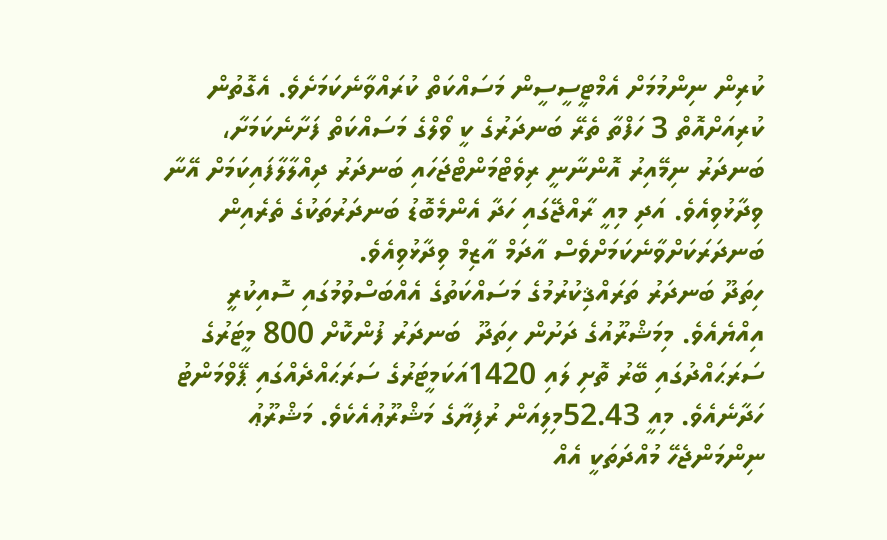ކުރިން ނިންމުމަށް އެމްޓީސީސީން މަސައްކަތް ކުރައްވާނެކަމަށެވެ. އެގޮތުން ކުރިއަށްއޮތް 3 ހަފްތާ ތެރޭ ބަނދަރުގެ ކީ ވޯލްގެ މަސައްކަތް ފަށާނެކަމަށާ، ބަނދަރު ނިމޭއިރު އޮންނާނީ ރިވެޓްމަންޓްޖަހައި ބަނދަރު ދިއްލާލާފައިކަމަށް އޭނާ ވިދާޅުވިއެވެ. އަދި މިއީ ރާއްޖޭގައި ހަދާ އެންމެބޮޑު ބަނދަރުތަކުގެ ތެރެއިން ބަނދަރަކަށްވާނެކަމަށްވެސް އާދަމް އާޒިމް ވިދާޅުވިއެވެ.
ހިތަދޫ ބަނދަރު ތަރައްޤިކުރުމުގެ މަސައްކަތުގެ އެއްބަސްވުމުގައި ސޮއިކުރީ އިއްޔެއެވެ. މިމަޝްރޫއުގެ ދަށުން ހިތަދޫ  ބަނދަރު ފުންކޮށް 800 މީޓަރުގެ ސަރަޙައްދުގައި ބޭރު ތޮށި ލައި 1420އަކަމީޓަރުގެ ސަރަޙައްދެއްގައި ޕޭވްމަންޓު ހަދާނެއެވެ. މިއީ 52.43މިލިއަން ރުފިޔާގެ މަޝްރޫޢުއެކެވެ. މަޝްރޫޢު ނިންމަންޖެހޭ މުއްދަތަކީ އެއް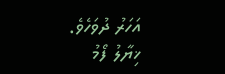އަހަރު ދުވަހެވެ.
ޚިޔާލު ފޯމު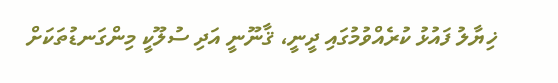ޚިޔާލު ފައުޅު ކުރެއްވުމުގައި ދީނީ، ޤާނޫނީ އަދި ސުލޫކީ މިންގަނޑުތަކަށް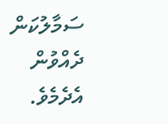ސަމާލުކަން ދެއްވުން އެދެމެވެ.